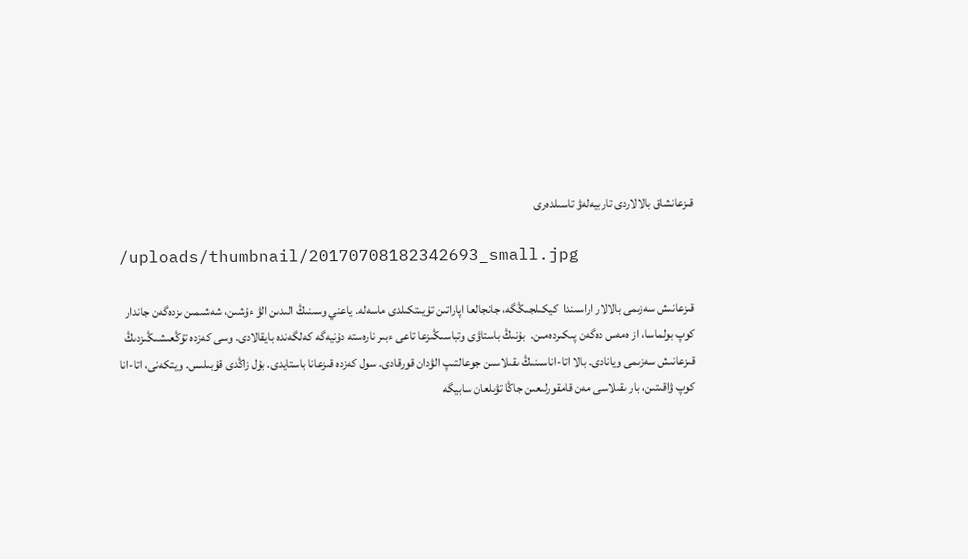قىزعانشاق بالالاردى تاربيەلەۋ تاسىلدەرى

/uploads/thumbnail/20170708182342693_small.jpg

قىزعانىش سەزىمى بالالار اراسىندا  كيكىلجىڭگە، جانجالعا اپاراتىن تۇيىتكىلدى ماسەلە. ياعني وسىنىڭ الىدىن الۋ ءۇشىن، شەشىمىن ىزدەگەن جاندار كوپ بولماسا، از ەمەس دەگەن پىكىردەمىن.  بۇنىڭ باستاۋى وتباسىڭىزعا تاعى ءبىر نارەستە دۇنيەگە كەلگەندە بايقالادى. وسى كەزدە تۇڭعىشىڭىزدىڭ قىزعانىش سەزىمى ويانادى. بالا اتا-اناسىنىڭ ىقىلاسىن جوعالتىپ الۋدان قورقادى. سول كەزدە قىزعانا باستايدى. بۇل زاڭدى قۇبىلىس. ويتكەنى، اتا-انا كوپ ۋاقىتىن، بار ىقىلاسى مەن قامقورلىعىن جاڭا تۋىلعان سابيگە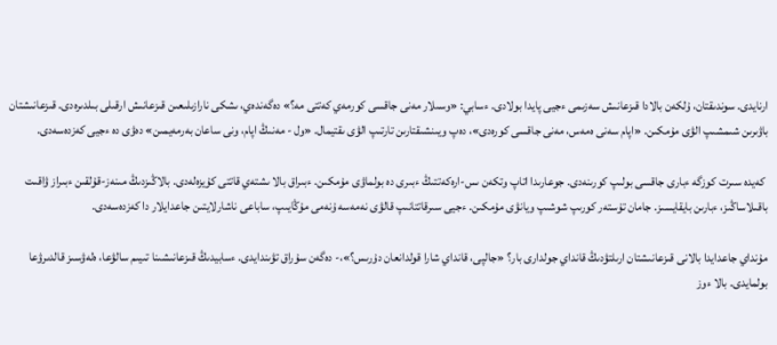ارنايدى. سوندىقتان، ۇلكەن بالادا قىزعانىش سەزىمى ءجيى پايدا بولادى. ءسابي: «وسىلار مەنى جاقسى كورمەي كەتتى مە؟» دەگەندەي، ىشكى نارازىلىعىن قىزعانىش ارقىلى بىلدىرەدى. قىزعانىشتان باۋىرىن شىمشىپ الۋى مۇمكىن. «اپام سەنى ەمەس، مەنى جاقسى كورەدى»، دەپ ويىنشىقتارىن تارتىپ الۋى ىقتيمال. «ول - مەنىڭ اپام، ونى ساعان بەرمەيمىن» دەۋى دە ءجيى كەزدەسەدى.

 كەيدە سىرت كوزگە ءبارى جاقسى بولىپ كورىنەدى. جوعارىدا اتاپ وتكەن ىس-ارەكەتتىڭ ءبىرى دە بولماۋى مۇمكىن. ءبىراق بالا ىشتەي قاتتى كۇيزەلەدى. بالاڭىزدىڭ مىنەز-قۇلقىن ءبىراز ۋاقىت باقىلاساڭىز، ءبارىن بايقايسىز. جامان تۇستەر كورىپ شوشىپ ويانۋى مۇمكىن. ءجيى سىرقاتتانىپ قالۋى نەمەسە ۇنەمى مۇڭايىپ، ساباعى ناشارلايتىن جاعدايلار دا كەزدەسەدى.

مۇنداي جاعدايدا بالانى قىزعانىشتان ارىلتۋدىڭ قانداي جولدارى بار؟ «جالپى، قانداي شارا قولدانعان دۇرىس؟»،- دەگەن سۇراق تۋىندايدى. ءسابيدىڭ قىزعانىشىنا تىيىم سالۋعا، ەلەۋسىز قالدىرۋعا بولمايدى. بالا ءوز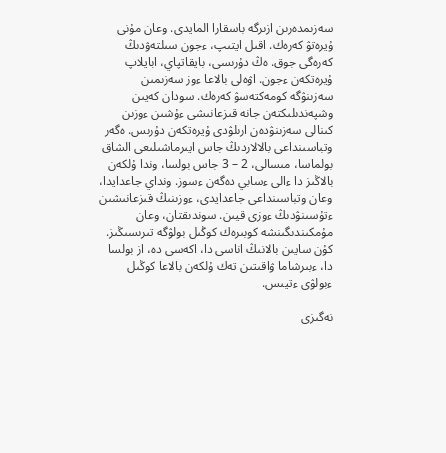سەزىمدەرىن ازىرگە باسقارا المايدى. وعان مۇنى ۇيرەتۋ كەرەك. اقىل ايتىپ، ءجون سىلتەۋدىڭ كەرەگى جوق. ەڭ دۇرىسى، بايقاتپاي، ابايلاپ ۇيرەتكەن ءجون. اۋەلى بالاعا ءوز سەزىمىن سەزىنۋگە كومەكتەسۋ كەرەك. سودان كەيىن وشپەندىلىكتەن جانە قىزعانىشى ءۇشىن ءوزىن كىنالى سەزىنۋدەن ارىلۋدى ۇيرەتكەن دۇرىس. ەگەر وتباسىنداعى بالالاردىڭ جاس ايىرماشىلىعى الشاق بولماسا، مىسالى، 2 – 3 جاس بولسا، وندا ۇلكەن بالاڭىز دا ءالى ءسابي دەگەن ءسوز. ونداي جاعدايدا، وعان وتباسىنداعى جاعدايدى، ءوزىنىڭ قىزعانىشىن ءتۇسىنۋدىڭ ءوزى قيىن. سوندىقتان، وعان مۇمكىندىگىنشە كوبىرەك كوڭىل بولۋگە تىرىسىڭىز. كۇن سايىن بالانىڭ اناسى دا، اكەسى دە، از بولسا دا، ءبىرشاما ۋاقىتىن تەك ۇلكەن بالاعا كوڭىل ءبولۋى ءتيىس.

نەگىزى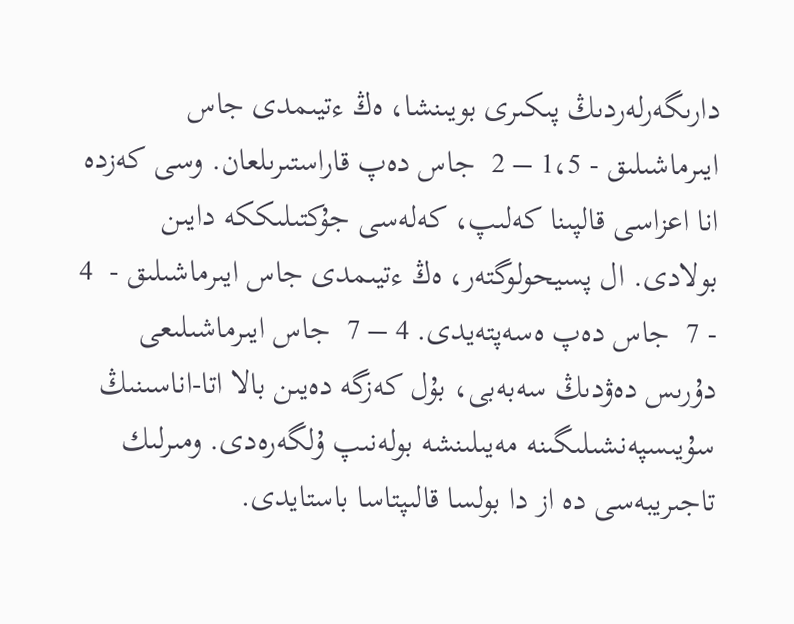دارىگەرلەردىڭ پىكىرى بويىنشا، ەڭ ءتيىمدى جاس ايىرماشىلىق - 1،5 – 2  جاس دەپ قاراستىرىلعان. وسى كەزدە انا اعزاسى قالپىنا كەلىپ، كەلەسى جۇكتىلىككە دايىن بولادى. ال پسيحولوگتەر، ەڭ ءتيىمدى جاس ايىرماشىلىق -  4 - 7  جاس دەپ ەسەپتەيدى. 4 – 7  جاس ايىرماشىلىعى دۇرىس دەۋدىڭ سەبەبى، بۇل كەزگە دەيىن بالا اتا-اناسىنىڭ سۇيىسپەنشىلىگىنە مەيىلىنشە بولەنىپ ۇلگەرەدى. ومىرلىك تاجىريبەسى دە از دا بولسا قالىپتاسا باستايدى.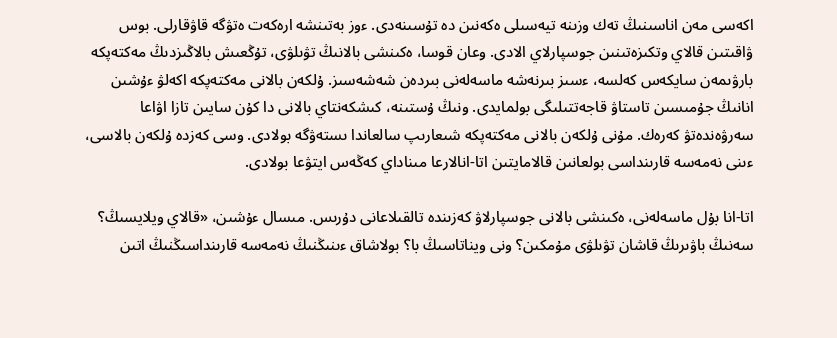اكەسى مەن اناسىنىڭ تەك وزىنە تيەسىلى ەكەنىن دە تۇسىنەدى. ءوز بەتىنشە ارەكەت ەتۋگە قاۋقارلى. بوس ۋاقىتىن قالاي وتكىزەتىنىن جوسپارلاي الادى. وعان قوسا، ەكىنشى بالانىڭ تۋىلۋى، تۇڭعىش بالاڭىزدىڭ مەكتەپكە بارۋىمەن سايكەس كەلسە، ءسىز بىرنەشە ماسەلەنى بىردەن شەشەسىز. ۇلكەن بالانى مەكتەپكە اكەلۋ ءۇشىن انانىڭ جۇمىسىن تاستاۋ قاجەتتىلىگى بولمايدى. ونىڭ ۇستىنە، كىشكەنتاي بالانى دا كۇن سايىن تازا اۋاعا سەرۋەندەتۋ كەرەك. مۇنى ۇلكەن بالانى مەكتەپكە شىعارىپ سالعاندا ىستەۋگە بولادى. وسى كەزدە ۇلكەن بالاسى، ءىنى نەمەسە قارىنداسى بولعانىن قالامايتىن اتا-انالارعا مىناداي كەڭەس ايتۋعا بولادى.

اتا-انا بۇل ماسەلەنى، ەكىنشى بالانى جوسپارلاۋ كەزىندە تالقىلاعانى دۇرىس. مىسال ءۇشىن، «قالاي ويلايسىڭ؟ سەنىڭ باۋىرىڭ قاشان تۋىلۋى مۇمكىن؟ ونى ويناتاسىڭ با؟ بولاشاق ءىنىڭنىڭ نەمەسە قارىنداسىڭنىڭ اتىن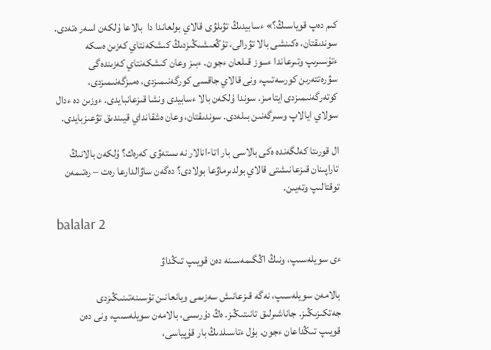كىم دەپ قوياسىڭ؟» ءسابيدىڭ تۋىلۋى قالاي بولعاندا دا  بالاعا ۇلكەن اسەر ەتەدى. سوندىقتان، ەكىنشى بالا تۋرالى، تۇڭعىشىڭىزدىڭ كىشكەنتاي كەزىن ەسكە ءتۇسىرىپ وتىرعاندا ءسوز قىلعان ءجون. ءبىز وعان كىشكەنتاي كەزىندەگى سۋرەتتەرىن كورسەتىپ، ونى قالاي جاقسى كورگەنىمىزدى، ەمىزگەنىمىزدى، كوتەرگەنىمىزدى ايتامىز. سوندا ۇلكەن بالا ءسابيدى ونشا قىزعانبايدى. ءوزىن دە ءدال سولاي ايالاپ وسىرگەنىن بىلەدى. سوندىقتان، وعان ەشقانداي قيىندىق تۋعىزبايدى.

ال قورىتا كەلگەندە ەكى بالاسى بار اتا-انالار نە ىستەۋى كەرەك؟ ۇلكەن بالانىڭ تاراپىنان قىزعانىشتى قالاي بولدىرماۋعا بولادى؟ دەگەن ساۋالدارعا رەت – رەتىمەن توقتالىپ وتەيىن.

balalar 2

ءى سويلەسىپ، ونىڭ اڭگىمەسىنە دەن قويىپ تىڭداۋ

بالامەن سويلەسىپ، نەگە قىزعانىش سەزىمى ويانعانىن تۇسىنەتىنىڭىزدى جەتكىزىڭىز. جاناشىرلىق تانىتىڭىز. ەڭ دۇرىسى، بالامەن سويلەسىپ، ونى دەن قويىپ تىڭداعان ءجون. بۇل ءتاسىلدىڭ بار قۇپياسى،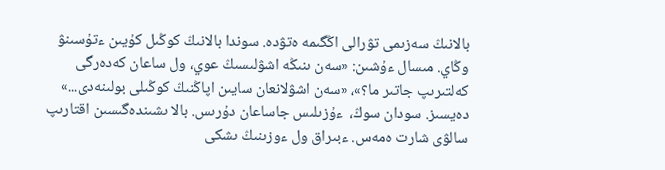بالانىڭ سەزىمى تۋرالى اڭگىمە ەتۋدە. سوندا بالانىڭ كوڭىل كۇيىن ءتۇسىنۋ وڭاي. مىسال ءۇشىن: «سەن ىنىڭە اشۋلىسىڭ عوي، ول ساعان كەدەرگى كەلتىرىپ جاتىر ما؟»، «سەن اشۋلانعان سايىن اپاڭنىڭ كوڭىلى بولىنەدى...» دەيسىز. سودان سوڭ،  ءۇزىلىس جاساعان دۇرىس. بالا ىشىندەگىسىن اقتارىپ سالۋى شارت ەمەس. ءبىراق ول ءوزىنىڭ ىشكى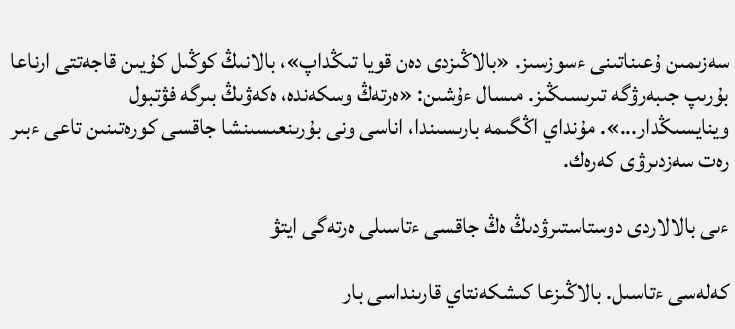سەزىمىن ۇعىناتىنى ءسوزسىز. «بالاڭىزدى دەن قويا تىڭداپ»، بالانىڭ كوڭىل كۇيىن قاجەتتى ارناعا بۇرىپ جىبەرۋگە تىرىسىڭىز. مىسال ءۇشىن: «ەرتەڭ وسكەندە، ەكەۋىڭ بىرگە فۋتبول وينايسىڭدار...». مۇنداي اڭگىمە بارىسىندا، اناسى ونى بۇرىنعىسىنشا جاقسى كورەتىنىن تاعى ءبىر رەت سەزدىرۋى كەرەك.

ءىى بالالاردى دوستاستىرۋدىڭ ەڭ جاقسى ءتاسىلى ەرتەگى ايتۋ

كەلەسى ءتاسىل. بالاڭىزعا كىشكەنتاي قارىنداسى بار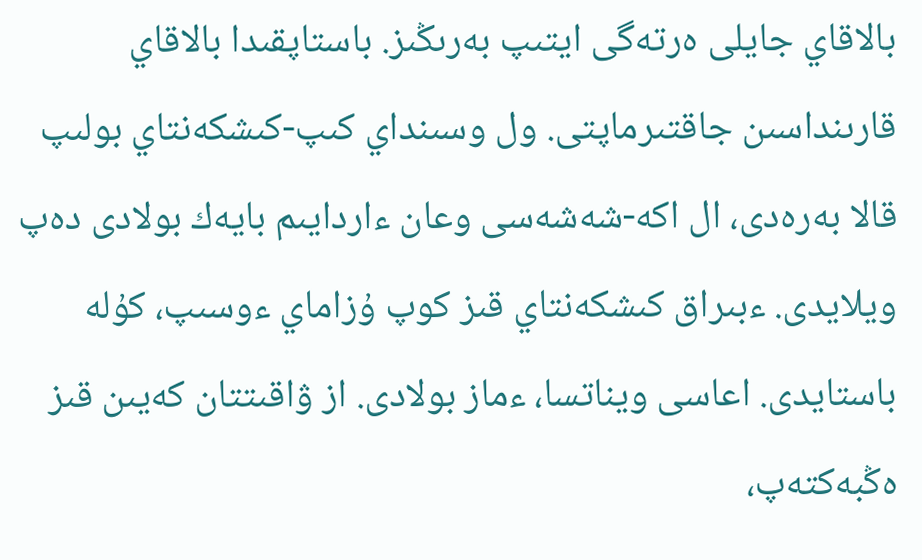بالاقاي جايلى ەرتەگى ايتىپ بەرىڭىز. باستاپقىدا بالاقاي قارىنداسىن جاقتىرماپتى. ول وسىنداي كىپ-كىشكەنتاي بولىپ قالا بەرەدى، ال اكە-شەشەسى وعان ءاردايىم بايەك بولادى دەپ ويلايدى. ءبىراق كىشكەنتاي قىز كوپ ۇزاماي ءوسىپ، كۇلە باستايدى. اعاسى ويناتسا، ءماز بولادى. از ۋاقىتتان كەيىن قىز ەڭبەكتەپ،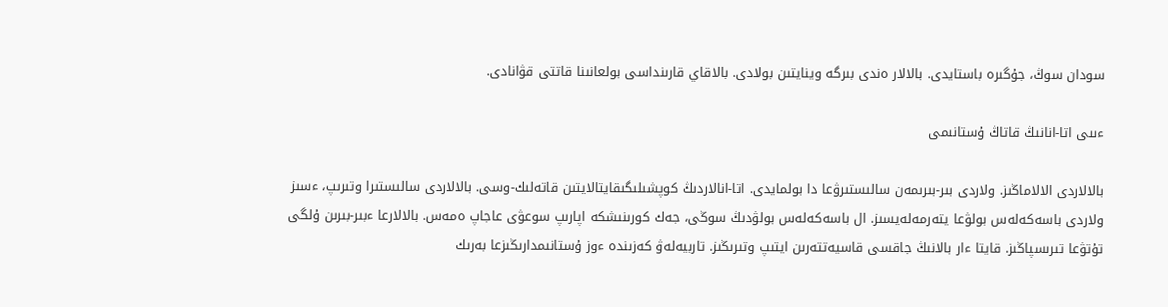سودان سوڭ، جۇگىرە باستايدى. بالالار ەندى بىرگە وينايتىن بولادى. بالاقاي قارىنداسى بولعانىنا قاتتى قۋانادى.

ءىىى اتا-انانىڭ قاتاڭ ۇستانىمى

بالالاردى الالاماڭىز. ولاردى بىر-بىرىمەن سالىستىرۋعا دا بولمايدى. اتا-انالاردىڭ كوپشىلىگىقايتالايتىن قاتەلىك-وسى. بالالاردى سالىستىرا وتىرىپ، ءسىز ولاردى باسەكەلەس بولۋعا يتەرمەلەيسىز. ال باسەكەلەس بولۋدىڭ سوڭى، جەك كورىنىشكە اپارىپ سوعۋى عاجاپ ەمەس. بالالارعا ءبىر-بىرىن ۇلگى تۇتۋعا تىرىسپاڭىز. قايتا ءار بالانىڭ جاقسى قاسيەتتەرىن ايتىپ وتىرىڭىز. تاربيەلەۋ كەزىندە ءوز ۇستانىمدارىڭىزعا بەرىك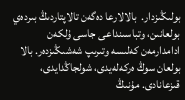بولىڭىزدار.  بالالارعا دەگەن تالاپتاردىڭ بىردەي بولعانىن، وتباسىنداعى جاسى ۇلكەن ادامدارمەن كەلىسە وتىرىپ شەشىڭىزدەر. بالا بولعان سوڭ ەركەلەيدى، شولجاڭدايدى، قىزعانادى. مۇنىڭ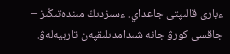ءبارى قالىپتى جاعداي. ءسىزدىڭ مىندەتىڭىز – جاقسى كورۋ جانە شىدامدىلىقپەن تاربيەلەۋ.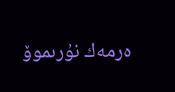ەرمەك نۇرىموۆ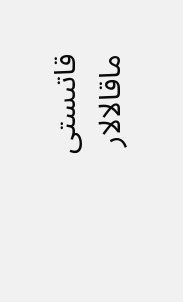قاتىستى ماقالالار